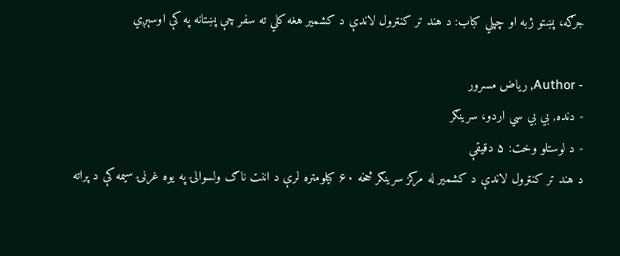جرګه، پښتو ژبه او چپلي کباب: د هند تر کنټرول لاندې د کشمير هغه کلي ته سفر چې پښتانه په کې اوسېږي

- Author, رياض مسرور
- دنده, بي بي سي اردو، سرينګر
- د لوستلو وخت: ۵ دقیقې
د هند تر کنټرول لاندې د کشمير له مرکز سرينګر څخه ۶۰ کیلومتره لرې د اننت ناګ ولسوالۍ په يوه غرنۍ سيمه کې د پراته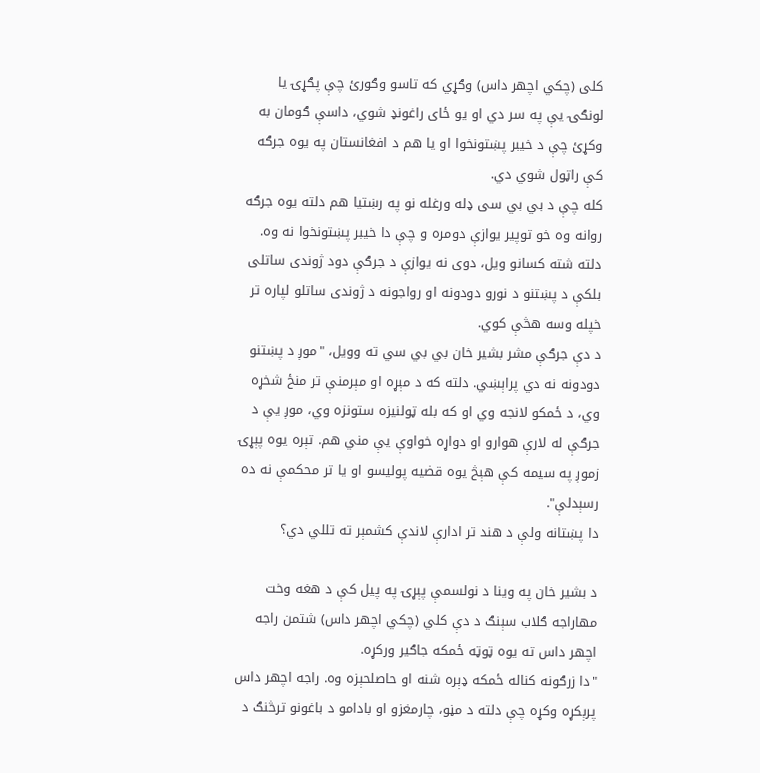کلی (چکي اچهر داس) وګړي که تاسو وګورئ چې پګړۍ يا لونګۍ یې په سر دي او یو ځای راغونډ شوي، داسې ګومان به وکړئ چې د خيبر پښتونخوا او يا هم د افغانستان په یوه جرګه کې راټول شوي دي.
کله چې د بي بي سی ډله ورغله نو په رښتيا هم دلته یوه جرګه روانه وه خو توپير يوازې دومره و چې دا خيبر پښتونخوا نه وه. دلته شته کسانو ويل، دوی نه يوازې د جرګې دود ژوندی ساتلی بلکې د پښتنو د نورو دودونه او رواجونه د ژوندی ساتلو لپاره تر خپله وسه هڅې کوي.
د دې جرګې مشر بشير خان بي بي سي ته وويل، "موږ د پښتنو دودونه نه دي پراېښي. دلته که د مېړه او مېرمنې تر منځ شخړه وي، د ځمکو لانجه وي او که بله ټولنيزه ستونزه وي، موږ یې د جرګې له لارې هوارو او دواړه خواوې یې مني هم. تېره یوه پېړۍ زموږ په سیمه کې هېڅ یوه قضيه پوليسو او یا تر محکمې نه ده رسېدلې".
دا پښتانه ولې د هند تر ادارې لاندې کشمېر ته تللي دي؟

د بشير خان په وینا د نولسمې پېړۍ په پیل کې د هغه وخت مهاراجه ګلاب سېنګ د دې کلي (چکي اچهر داس) شتمن راجه اچهر داس ته يوه ټوټه ځمکه جاګير ورکړه.
"دا زرګونه کناله ځمکه ډېره شنه او حاصلحېزه وه. راجه اچهر داس پرېکړه وکړه چې دلته د مڼو، چارمغزو او بادامو د باغونو ترڅنګ د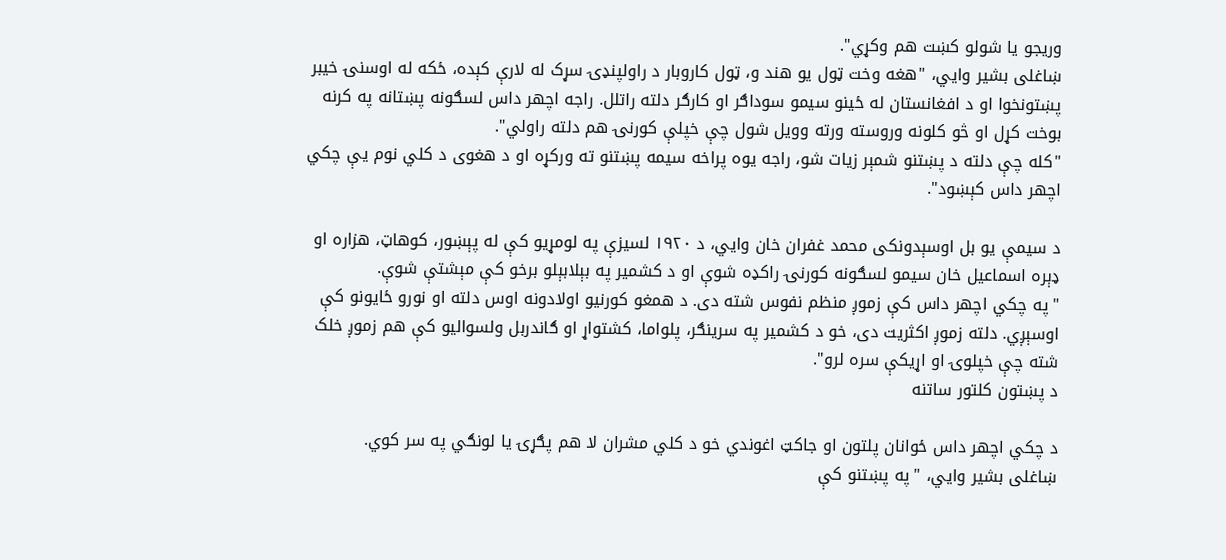وريجو يا شولو کښت هم وکړي".
ښاغلی بشير وايي، "هغه وخت ټول یو هند و، ټول کاروبار د راولپنډۍ سړک له لارې کېده، ځکه له اوسنۍ خيبر پښتونخوا او د افغانستان له ځينو سيمو سوداګر او کارګر دلته راتلل. راجه اچهر داس لسګونه پښتانه په کرنه بوخت کړل او څو کلونه وروسته ورته وويل شول چې خپلې کورنۍ هم دلته راولي".
"کله چې دلته د پښتنو شمېر زيات شو، راجه يوه پراخه سيمه پښتنو ته ورکړه او د هغوی د کلي نوم یې چکي اچهر داس کېښود".

د سيمې يو بل اوسېدونکی محمد غفران خان وايي، د ۱۹۲۰ لسيزې په لومړيو کې له پېښور، کوهاټ، هزاره او ډېره اسماعيل خان سيمو لسګونه کورنۍ راکډه شوې او د کشمير په بېلابېلو برخو کې مېشتې شوې.
"په چکي اچهر داس کې زموږ منظم نفوس شته دی. د همغو کورنيو اولادونه اوس دلته او نورو ځايونو کې اوسېږي. دلته زموږ اکثريت دی، خو د کشمير په سرينګر، پلواما، کشتواړ او ګاندربل ولسواليو کې هم زموږ خلک شته چې خپلوۍ او اړيکې سره لرو".
د پښتون کلتور ساتنه

د چکي اچهر داس ځوانان پلتون او جاکټ اغوندي خو د کلي مشران لا هم پګړۍ يا لونګي په سر کوي.
ښاغلی بشير وايي، "په پښتنو کې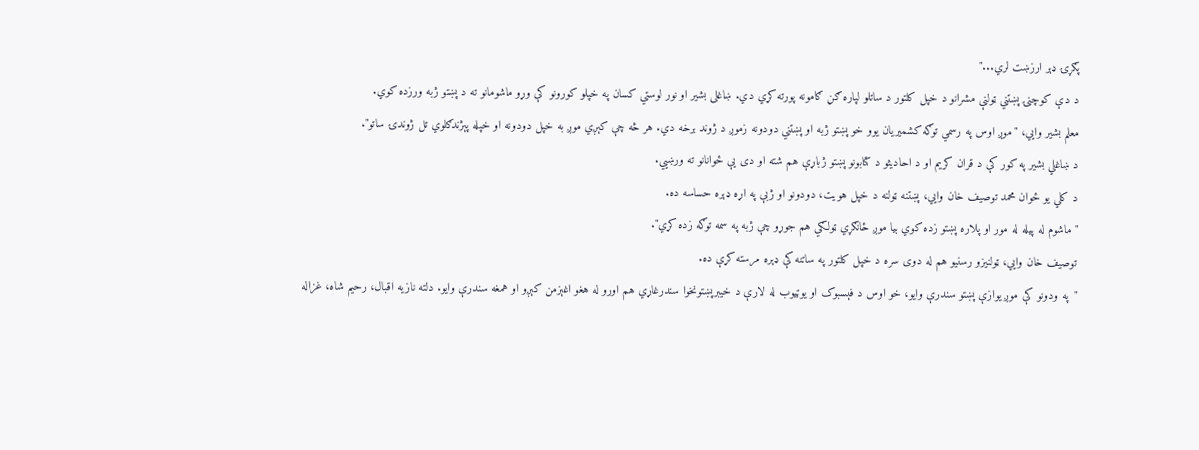پګړۍ ډېر ارزښت لري..."
د دې کوچنۍ پښتني ټولنې مشرانو د خپل کلتور د ساتلو لپاره ګڼ ګامونه پورته کړي دي. ښاغلی بشیر او نور لوستي کسان په خپلو کورونو کې وړو ماشومانو ته د پښتو ژبه ورزده کوي.
معلم بشير وايي، "موږ اوس په رسمي توګه کشمیريان یوو خو پښتو ژبه او پښتني دودونه زموږ د ژوند برخه دي. هر څه چې کېږي موږ به خپل دودونه او خپله پېژندګلوي تل ژوندۍ ساتو".
د ښاغلي بشير په کور کې د قران کريم او د احاديثو د کتابونو پښتو ژباړې هم شته او دی یې ځوانانو ته ورښيي.
د کلي يو ځوان محمد توصيف خان وايي، پښتنه ټولنه د خپل هویت، دودونو او ژبې په اړه ډېره حساسه ده.
"ماشوم له پيله له مور او پلاره پښتو زده کوي بيا موږ ځانګړي ټولګي هم جوړو چې ژبه په سمه توګه زده کړي".
توصيف خان وايي، ټولنيزو رسنيو هم له دوی سره د خپل کلتور په ساتنه کې ډېره مرسته کړې ده.
"په ودونو کې موږ يوازې پښتو سندرې وايو، خو اوس د فېسبوک او يوټيوب له لارې د خيبرپښتونخوا سندرغاړي هم اورو له هغو اغېزمن کېږو او همغه سندرې وايو. دلته نازيه اقبال، رحيم شاه، غزاله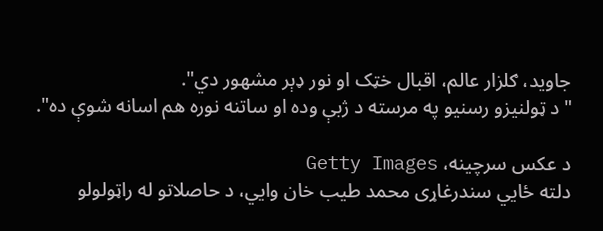جاوید، ګلزار عالم، اقبال خټک او نور ډېر مشهور دي".
"د ټولنيزو رسنيو په مرسته د ژبې وده او ساتنه نوره هم اسانه شوې ده".

د عکس سرچینه، Getty Images
دلته ځايي سندرغاړی محمد طيب خان وايي، د حاصلاتو له راټولولو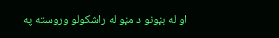او له بڼونو د مڼو له راشکولو وروسته په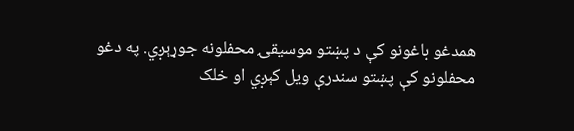همدغو باغونو کې د پښتو موسيقۍ محفلونه جوړېږي. په دغو محفلونو کې پښتو سندرې ويل کېږي او خلک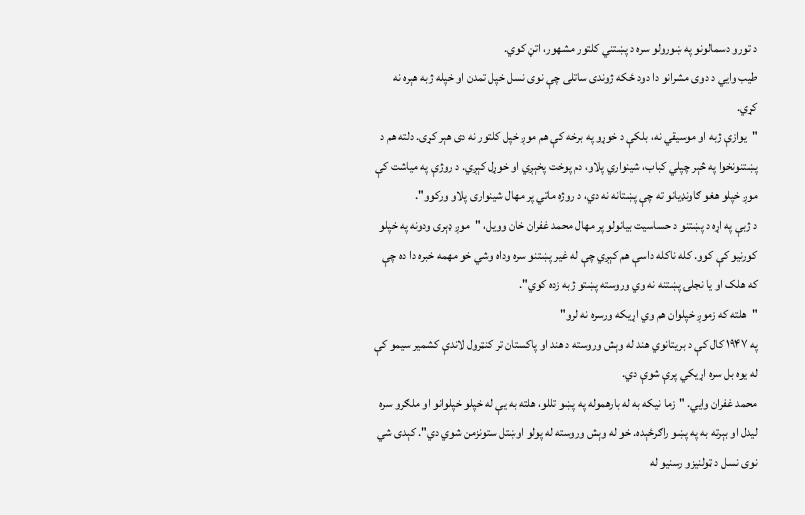د تورو دسمالونو په ښورولو سره د پښتني کلتور مشهور، اتڼ کوي.
طيب وايي د دوی مشرانو دا دود ځکه ژوندی ساتلی چې نوی نسل خپل تمدن او خپله ژبه هېره نه کړي.
"يوازې ژبه او موسيقي نه، بلکې د خوړو په برخه کې هم موږ خپل کلتور نه دی هېر کړی. دلته هم د پښتنونخوا په څېر چپلي کباب، شينواري پلاو، دم پوخت پخېږي او خوړل کېږي. د روژې په میاشت کې موږ خپلو هغو ګاونډيانو ته چې پښتانه نه دي، د روژه ماتي پر مهال شينواری پلاو ورکوو".
د ژبې په اړه د پښتنو د حساسيت بيانولو پر مهال محمد غفران خان وويل، "موږ ډېری ودونه په خپلو کورنيو کې کوو. کله ناکله داسې هم کېږي چې له غير پښتنو سره وداه وشي خو مهمه خبره دا ده چې که هلک او یا نجلۍ پښتنه نه وي وروسته پښتو ژبه زده کوي".
"هلته که زموږ خپلوان هم وي اړيکه ورسره نه لرو"
په ۱۹۴۷ کال کې د بریتانوي هند له وېش وروسته د هند او پاکستان تر کنټرول لاندې کشمير سيمو کې له يوه بل سره اړيکي پرې شوې دي.
محمد غفران وايي. "زما نيکه به له بارهموله په پښو تللو، هلته به یې له خپلو خپلوانو او ملګرو سره ليدل او بېرته به په پښو راګرځېده. خو له وېش وروسته له پولو اوښتل ستونزمن شوي دي". کېدی شي نوی نسل د ټولنيزو رسنيو له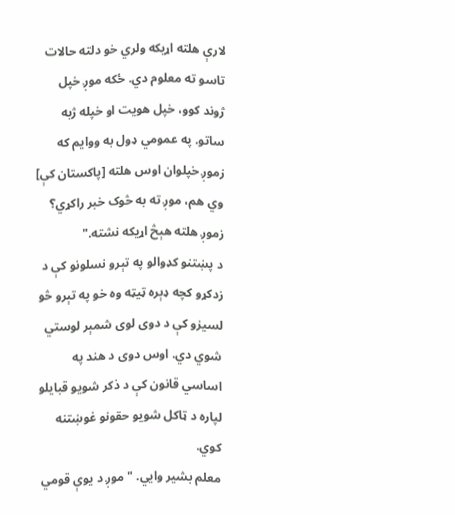لارې هلته اړیکه ولري خو دلته حالات تاسو ته معلوم دي. ځکه موږ خپل ژوند کوو، خپل هويت او خپله ژبه ساتو. په عمومي ډول به ووايم که زموږ خپلوان اوس هلته [پاکستان کې] وي هم، موږ ته به څوک خبر راکړي؟ زموږ هلته هېڅ اړیکه نشته."
د پښتنو کډوالو په تېرو نسلونو کې د زدکړو کچه ډېره ټيټه وه خو په تېرو څو لسيزو کې د دوی لوی شمېر لوستي شوي دي. اوس دوی د هند په اساسي قانون کې د ذکر شویو قبايلو لپاره د ټاکل شويو حقونو غوښتنه کوي.
معلم بشير وايي. "موږ د یوې قومي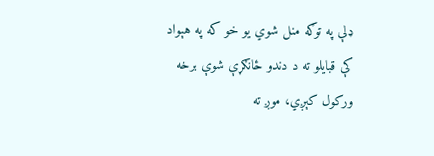ډلې په توګه منل شوي یو خو که په هېواد کې قبایلو ته د دندو ځانګړې شوې برخه ورکول کېږي، موږ ته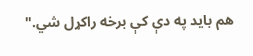هم باید په دې کې برخه راکړل شي."